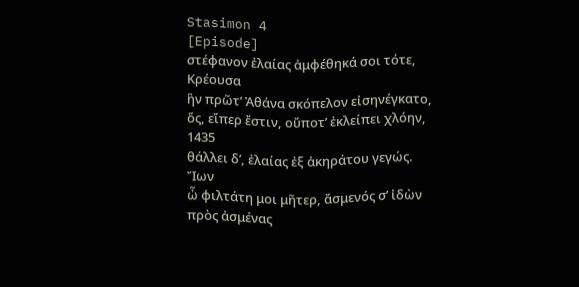Stasimon 4
[Episode]
στέφανον ἐλαίας ἀμφέθηκά σοι τότε,
Κρέουσα
ἣν πρῶτʼ Ἀθάνα σκόπελον εἰσηνέγκατο,
ὅς, εἴπερ ἔστιν, οὔποτʼ ἐκλείπει χλόην,
1435
θάλλει δʼ, ἐλαίας ἐξ ἀκηράτου γεγώς.
Ἴων
ὦ φιλτάτη μοι μῆτερ, ἄσμενός σʼ ἰδὼν
πρὸς ἀσμένας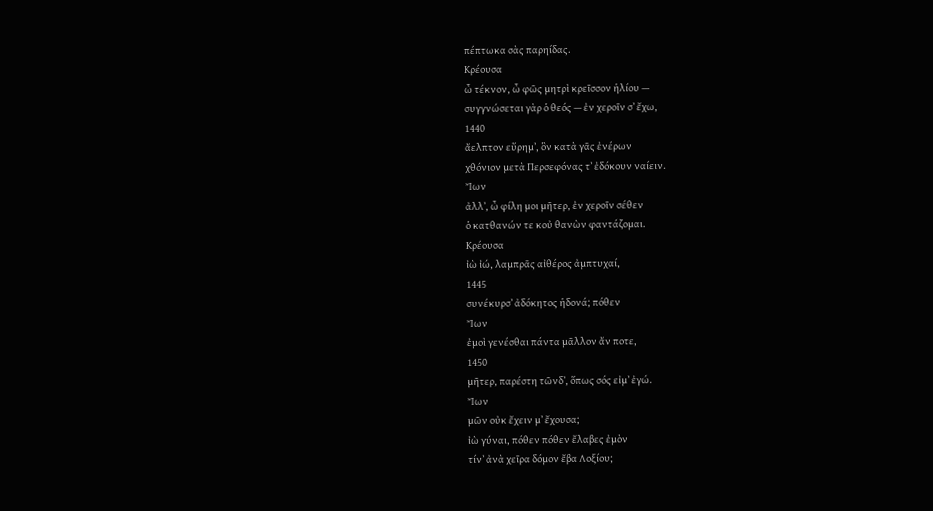πέπτωκα σὰς παρηίδας.
Κρέουσα
ὦ τέκνον, ὦ φῶς μητρὶ κρεῖσσον ἡλίου —
συγγνώσεται γὰρ ὁ θεός — ἐν χεροῖν σʼ ἔχω,
1440
ἄελπτον εὕρημʼ, ὃν κατὰ γᾶς ἐνέρων
χθόνιον μετὰ Περσεφόνας τʼ ἐδόκουν ναίειν.
Ἴων
ἀλλʼ, ὦ φίλη μοι μῆτερ, ἐν χεροῖν σέθεν
ὁ κατθανών τε κοὐ θανὼν φαντάζομαι.
Κρέουσα
ἰὼ ἰώ, λαμπρᾶς αἰθέρος ἀμπτυχαί,
1445
συνέκυρσʼ ἀδόκητος ἡδονά; πόθεν
Ἴων
ἐμοὶ γενέσθαι πάντα μᾶλλον ἄν ποτε,
1450
μῆτερ, παρέστη τῶνδʼ, ὅπως σός εἰμʼ ἐγώ.
Ἴων
μῶν οὐκ ἔχειν μʼ ἔχουσα;
ἰὼ γύναι, πόθεν πόθεν ἔλαβες ἐμὸν
τίνʼ ἀνὰ χεῖρα δόμον ἔβα Λοξίου;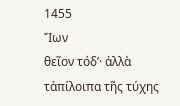1455
Ἴων
θεῖον τόδʼ· ἀλλὰ τἀπίλοιπα τῆς τύχης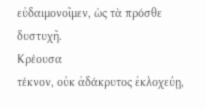εὐδαιμονοῖμεν, ὡς τὰ πρόσθε δυστυχῆ.
Κρέουσα
τέκνον, οὐκ ἀδάκρυτος ἐκλοχεύῃ,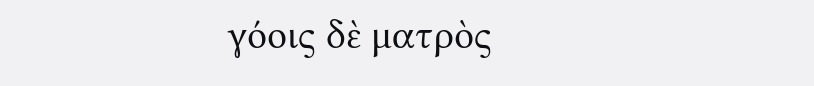γόοις δὲ ματρὸς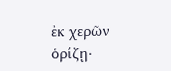ἐκ χερῶν ὁρίζῃ·